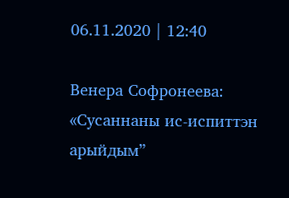06.11.2020 | 12:40

Венера Софронеева: «Сусаннаны ис-испиттэн арыйдым”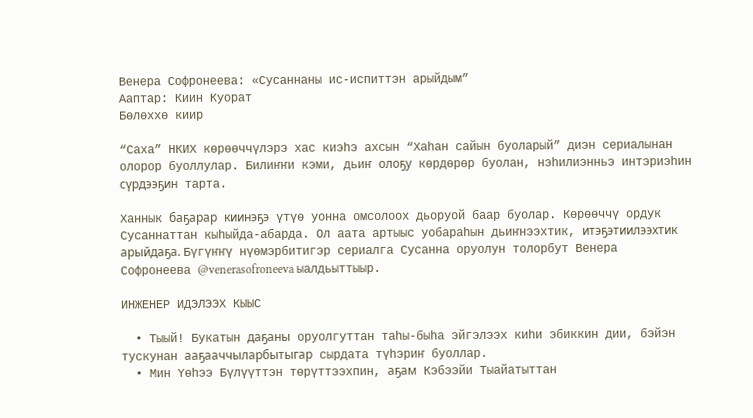Венера Софронеева: «Сусаннаны ис-испиттэн арыйдым”
Ааптар: Киин Куорат
Бөлөххө киир

“Саха” НКИХ көрөөччүлэрэ хас киэһэ ахсын “Хаһан сайын буоларый” диэн сериалынан олорор буоллулар. Билиҥҥи кэми, дьиҥ олоҕу көрдөрөр буолан, нэһилиэнньэ интэриэһин сүрдээҕин тарта.

Ханнык баҕарар киинэҕэ үтүө уонна омсолоох дьоруой баар буолар. Көрөөччү ордук Сусаннаттан кыһыйда-абарда. Ол аата артыыс уобараһын дьиҥнээхтик, итэҕэтиилээхтик арыйдаҕа. Бүгүҥҥү нүөмэрбитигэр сериалга Сусанна оруолун толорбут Венера Софронеева @venerasofroneeva ыалдьыттыыр.

ИНЖЕНЕР ИДЭЛЭЭХ КЫЫС

  • Тыый! Букатын даҕаны оруолгуттан таһы-быһа эйгэлээх киһи эбиккин дии, бэйэн тускунан ааҕааччыларбытыгар сырдата түһэриҥ буоллар.
  • Мин Үөһээ Бүлүүттэн төрүттээхпин, аҕам Кэбээйи Тыайатыттан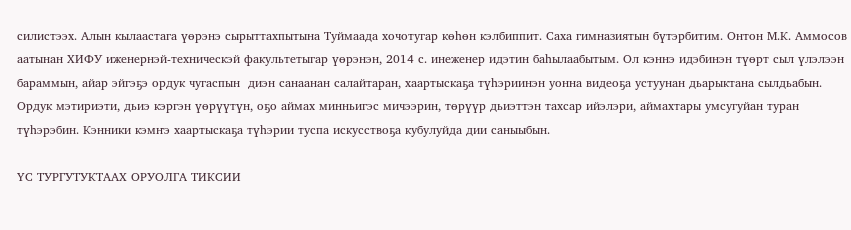силистээх. Алын кылаастага үөрэнэ сырыттахпытына Туймаада хочотугар көһөн кэлбиппит. Саха гимназиятын бүтэрбитим. Онтон М.К. Аммосов аатынан ХИФУ иженернэй-техническэй факультетыгар үөрэнэн, 2014 с. инеженер идэтин баһылаабытым. Ол кэннэ идэбинэн түөрт сыл үлэлээн бараммын, айар эйгэҕэ ордук чугаспын  диэн санаанан салайтаран, хаартыскаҕа түһэриинэн уонна видеоҕа устуунан дьарыктана сылдьабын. Ордук мэтириэти, дьиэ кэргэн үөрүүтүн, оҕо аймах минньигэс мичээрин, төрүүр дьиэттэн тахсар ийэлэри, аймахтары умсугуйан туран түһэрэбин. Кэнники кэмҥэ хаартыскаҕа түһэрии туспа искусствоҕа кубулуйда дии саныыбын.

ҮС ТУРГУТУКТААХ ОРУОЛГА ТИКСИИ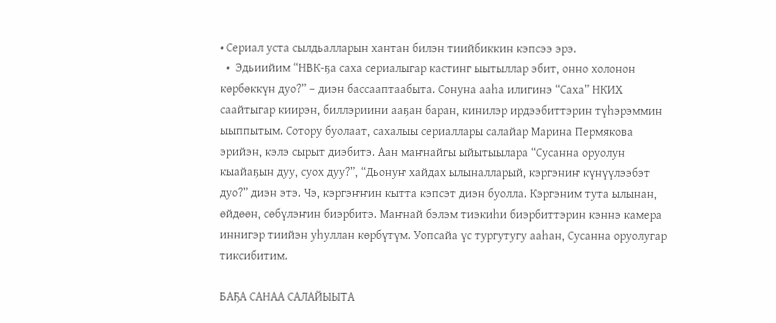• Сериал уста сылдьалларын хантан билэн тиийбиккин кэпсээ эрэ.
  •  Эдьиийим “НВК-ҕа саха сериалыгар кастинг ыытыллар эбит, онно холонон көрбөккүн дуо?” – диэн бассааптаабыта. Сонуна ааһа илигинэ “Саха” НКИХ саайтыгар киирэн, биллэриини ааҕан баран, кинилэр ирдээбиттэрин түһэрэммин ыыппытым. Сотору буолаат, сахалыы сериаллары салайар Марина Пермякова эрийэн, кэлэ сырыт диэбитэ. Аан маҥнайгы ыйытыылара “Сусанна оруолун кыайаҕын дуу, суох дуу?”, “Дьонуҥ хайдах ылыналларый, кэргэниҥ күнүүлээбэт дуо?” диэн этэ. Чэ, кэргэҥҥин кытта кэпсэт диэн буолла. Кэргэним тута ылынан, өйдөөн, сөбүлэҥин биэрбитэ. Маҥнай бэлэм тиэкиһи биэрбиттэрин кэннэ камера иннигэр тиийэн уһуллан көрбүтүм. Уопсайа үс тургутугу ааһан, Сусанна оруолугар тиксибитим.

БАҔА САНАА САЛАЙЫЫТА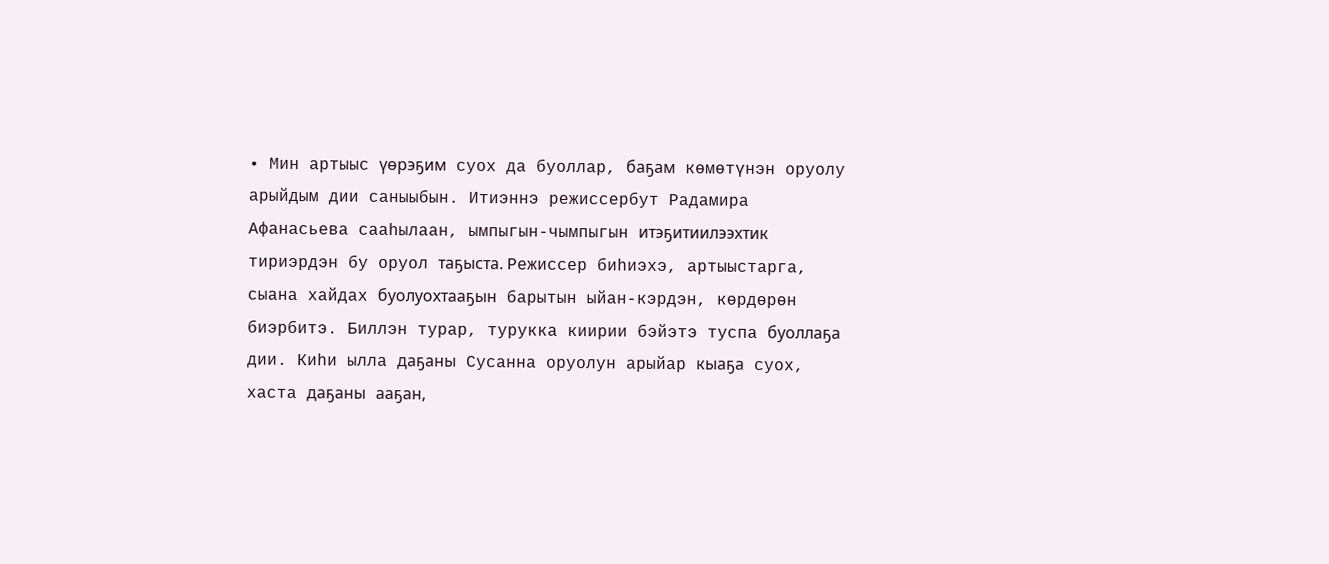• Мин артыыс үөрэҕим суох да буоллар, баҕам көмөтүнэн оруолу арыйдым дии саныыбын. Итиэннэ режиссербут Радамира Афанасьева сааһылаан, ымпыгын-чымпыгын итэҕитиилээхтик тириэрдэн бу оруол таҕыста. Режиссер биһиэхэ, артыыстарга, сыана хайдах буолуохтааҕын барытын ыйан-кэрдэн, көрдөрөн биэрбитэ. Биллэн турар, турукка киирии бэйэтэ туспа буоллаҕа дии. Киһи ылла даҕаны Сусанна оруолун арыйар кыаҕа суох, хаста даҕаны ааҕан,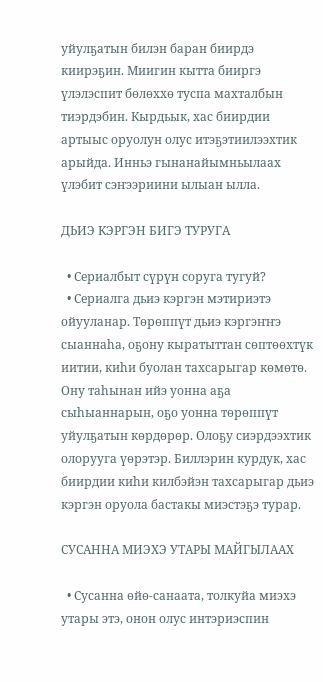уйулҕатын билэн баран биирдэ киирэҕин. Миигин кытта бииргэ үлэлэспит бөлөххө туспа махталбын тиэрдэбин. Кырдьык, хас биирдии артыыс оруолун олус итэҕэтиилээхтик арыйда. Инньэ гынанайымньылаах үлэбит сэҥээриини ылыан ылла.

ДЬИЭ КЭРГЭН БИГЭ ТУРУГА

  • Сериалбыт сүрүн соруга тугуй?
  • Сериалга дьиэ кэргэн мэтириэтэ ойууланар. Төрөппүт дьиэ кэргэҥҥэ сыаннаһа, оҕону кыратыттан сөптөөхтүк иитии, киһи буолан тахсарыгар көмөтө. Ону таһынан ийэ уонна аҕа сыһыаннарын, оҕо уонна төрөппүт уйулҕатын көрдөрөр. Олоҕу сиэрдээхтик олорууга үөрэтэр. Биллэрин курдук, хас биирдии киһи килбэйэн тахсарыгар дьиэ кэргэн оруола бастакы миэстэҕэ турар.

СУСАННА МИЭХЭ УТАРЫ МАЙГЫЛААХ

  • Сусанна өйө-санаата, толкуйа миэхэ утары этэ, онон олус интэриэспин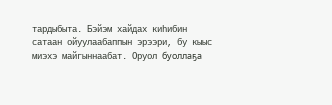тардыбыта. Бэйэм хайдах киһибин сатаан ойуулаабаппын эрээри, бу кыыс миэхэ майгыннаабат. Оруол буоллаҕа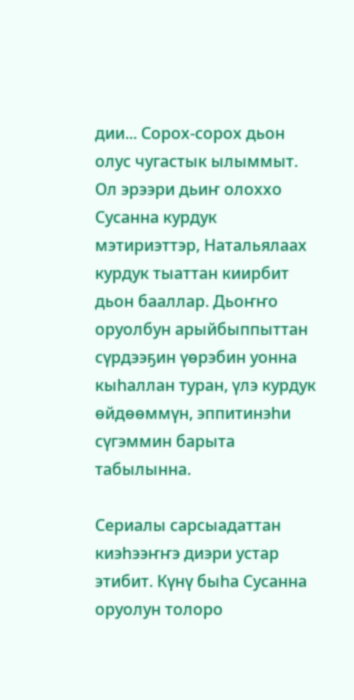дии... Сорох-сорох дьон олус чугастык ылыммыт. Ол эрээри дьиҥ олоххо Сусанна курдук мэтириэттэр, Натальялаах курдук тыаттан киирбит дьон бааллар. Дьоҥҥо оруолбун арыйбыппыттан сүрдээҕин үөрэбин уонна кыһаллан туран, үлэ курдук өйдөөммүн, эппитинэһи сүгэммин барыта табылынна.

Сериалы сарсыадаттан киэһээҥҥэ диэри устар этибит. Күнү быһа Сусанна оруолун толоро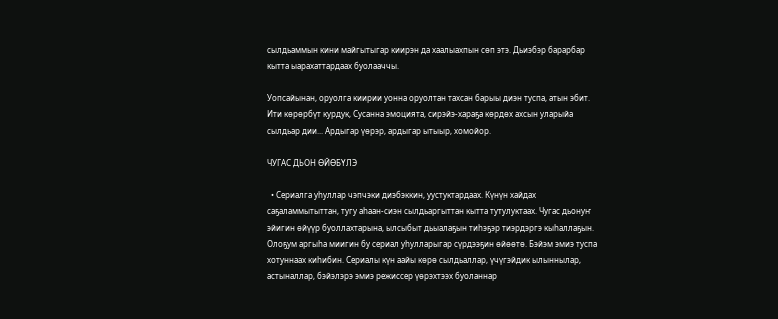сылдьаммын кини майгытыгар киирэн да хаалыахпын сөп этэ. Дьиэбэр барарбар кытта ыарахаттардаах буолааччы.

Уопсайынан, оруолга киирии уонна оруолтан тахсан барыы диэн туспа, атын эбит. Ити көрөрбүт курдук, Сусанна эмоцията, сирэйэ-хараҕа көрдөх ахсын уларыйа сылдьар дии... Ардыгар үөрэр, ардыгар ытыыр, хомойор.

ЧУГАС ДЬОН ӨЙӨБҮЛЭ

  • Сериалга уһуллар чэпчэки диэбэккин, уустуктардаах. Күнүн хайдах саҕаламмытыттан, тугу аһаан-сиэн сылдьаргыттан кытта тутулуктаах. Чугас дьонуҥ эйигин өйүүр буоллахтарына, ылсыбыт дьыалаҕын тиһэҕэр тиэрдэргэ кыһаллаҕын. Олоҕум аргыһа миигин бу сериал уһулларыгар сүрдээҕин өйөөтө. Бэйэм эмиэ туспа хотуннаах киһибин. Сериалы күн аайы көрө сылдьаллар, үчүгэйдик ылыннылар, астыналлар, бэйэлэрэ эмиэ режиссер үөрэхтээх буоланнар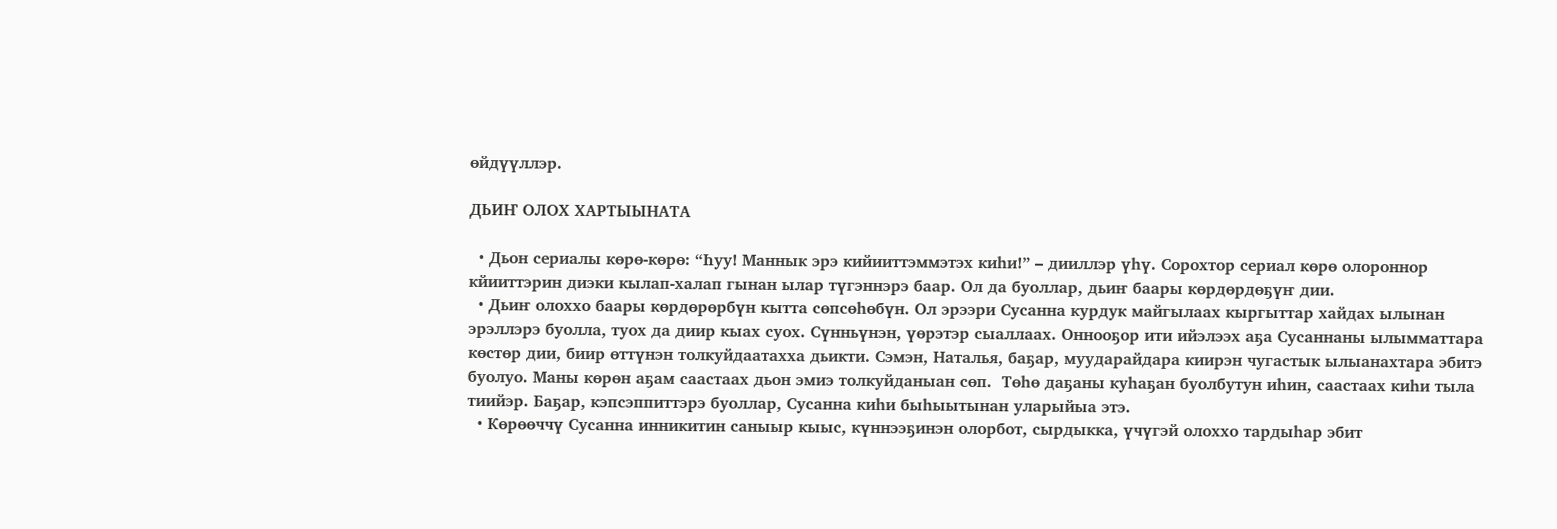өйдүүллэр.

ДЬИҤ ОЛОХ ХАРТЫЫНАТА

  • Дьон сериалы көрө-көрө: “Һуу! Маннык эрэ кийииттэммэтэх киһи!” – дииллэр үһү. Сорохтор сериал көрө олороннор кйииттэрин диэки кылап-халап гынан ылар түгэннэрэ баар. Ол да буоллар, дьиҥ баары көрдөрдөҕүҥ дии.
  • Дьиҥ олоххо баары көрдөрөрбүн кытта сөпсөһөбүн. Ол эрээри Сусанна курдук майгылаах кыргыттар хайдах ылынан эрэллэрэ буолла, туох да диир кыах суох. Сүнньүнэн, үөрэтэр сыаллаах. Оннооҕор ити ийэлээх аҕа Сусаннаны ылымматтара көстөр дии, биир өттүнэн толкуйдаатахха дьикти. Сэмэн, Наталья, баҕар, муударайдара киирэн чугастык ылыанахтара эбитэ буолуо. Маны көрөн аҕам саастаах дьон эмиэ толкуйданыан сөп.  Төһө даҕаны куһаҕан буолбутун иһин, саастаах киһи тыла тиийэр. Баҕар, кэпсэппиттэрэ буоллар, Сусанна киһи быһыытынан уларыйыа этэ.
  • Көрөөччү Сусанна инникитин саныыр кыыс, күннээҕинэн олорбот, сырдыкка, үчүгэй олоххо тардыһар эбит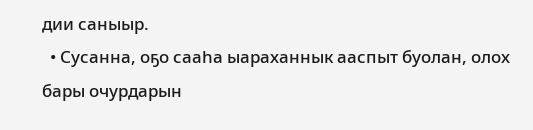дии саныыр.
  • Сусанна, оҕо сааһа ыараханнык ааспыт буолан, олох бары очурдарын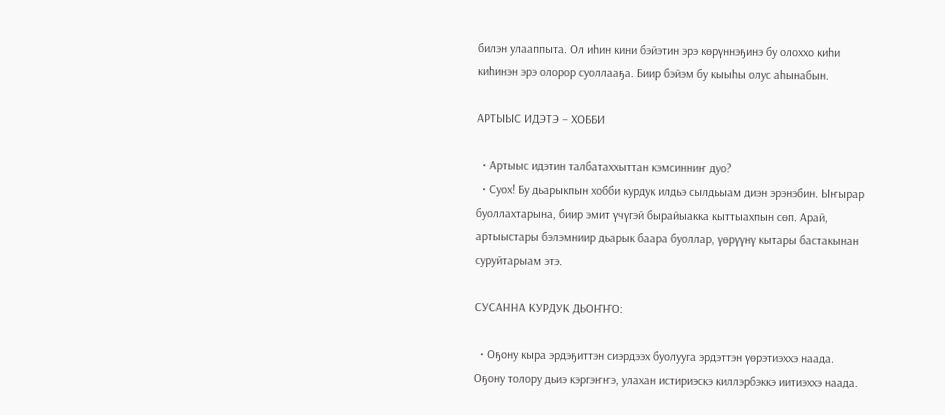билэн улааппыта. Ол иһин кини бэйэтин эрэ көрүннэҕинэ бу олоххо киһи киһинэн эрэ олорор суоллааҕа. Биир бэйэм бу кыыһы олус аһынабын.

АРТЫЫС ИДЭТЭ – ХОББИ

  • Артыыс идэтин талбатаххыттан кэмсинниҥ дуо?
  • Суох! Бу дьарыкпын хобби курдук илдьэ сылдьыам диэн эрэнэбин. Ыҥырар буоллахтарына, биир эмит үчүгэй бырайыакка кыттыахпын сөп. Арай, артыыстары бэлэмниир дьарык баара буоллар, үөрүүнү кытары бастакынан суруйтарыам этэ.

СУСАННА КУРДУК ДЬОҤҤО:

  • Оҕону кыра эрдэҕиттэн сиэрдээх буолууга эрдэттэн үөрэтиэххэ наада. Оҕону толору дьиэ кэргэҥҥэ, улахан истириэскэ киллэрбэккэ иитиэххэ наада.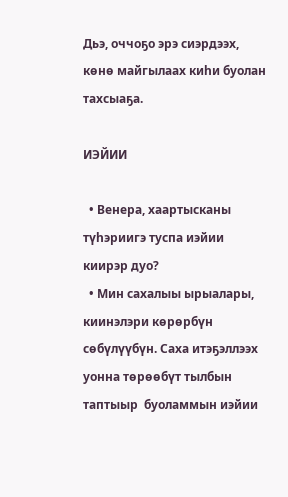Дьэ, оччоҕо эрэ сиэрдээх, көнө майгылаах киһи буолан тахсыаҕа.

ИЭЙИИ

  • Венера, хаартысканы түһэриигэ туспа иэйии киирэр дуо?
  • Мин сахалыы ырыалары, киинэлэри көрөрбүн сөбүлүүбүн. Саха итэҕэллээх уонна төрөөбүт тылбын таптыыр  буоламмын иэйии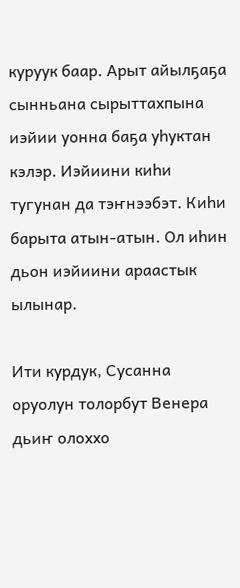куруук баар. Арыт айылҕаҕа сынньана сырыттахпына иэйии уонна баҕа уһуктан кэлэр. Иэйиини киһи тугунан да тэҥнээбэт. Киһи барыта атын-атын. Ол иһин дьон иэйиини араастык ылынар.

Ити курдук, Сусанна оруолун толорбут Венера дьиҥ олоххо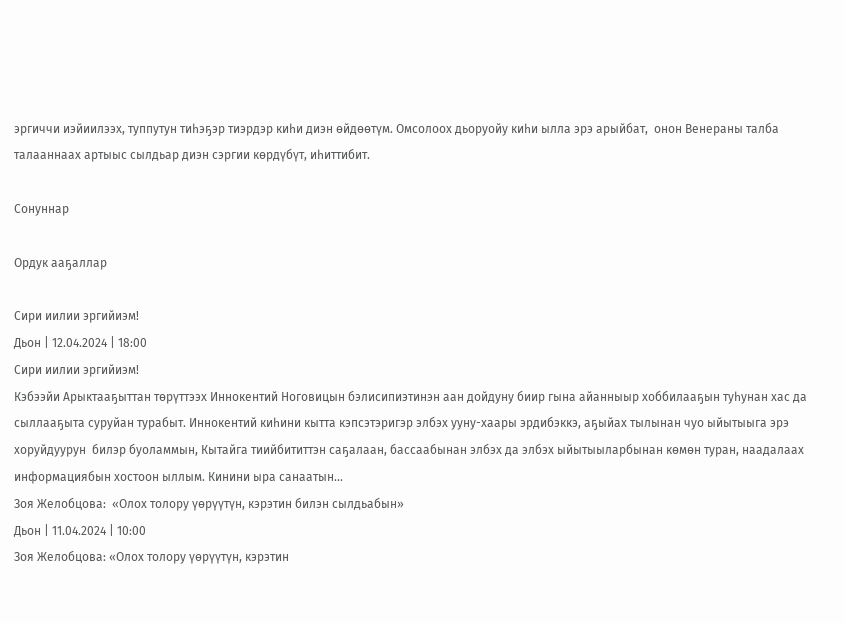эргиччи иэйиилээх, туппутун тиһэҕэр тиэрдэр киһи диэн өйдөөтүм. Омсолоох дьоруойу киһи ылла эрэ арыйбат,  онон Венераны талба талааннаах артыыс сылдьар диэн сэргии көрдүбүт, иһиттибит.

Сонуннар

Ордук ааҕаллар

Сири иилии эргийиэм!
Дьон | 12.04.2024 | 18:00
Сири иилии эргийиэм!
Кэбээйи Арыктааҕыттан төрүттээх Иннокентий Ноговицын бэлисипиэтинэн аан дойдуну биир гына айанныыр хоббилааҕын туһунан хас да сыллааҕыта суруйан турабыт. Иннокентий киһини кытта кэпсэтэригэр элбэх ууну-хаары эрдибэккэ, аҕыйах тылынан чуо ыйытыыга эрэ хоруйдуурун  билэр буоламмын, Кытайга тиийбититтэн саҕалаан, бассаабынан элбэх да элбэх ыйытыыларбынан көмөн туран, наадалаах информациябын хостоон ыллым. Кинини ыра санаатын...
Зоя Желобцова:  «Олох толору үөрүүтүн, кэрэтин билэн сылдьабын»
Дьон | 11.04.2024 | 10:00
Зоя Желобцова: «Олох толору үөрүүтүн, кэрэтин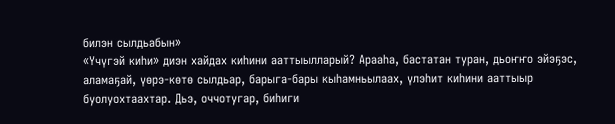билэн сылдьабын»
«Үчүгэй киһи» диэн хайдах киһини ааттыылларый? Арааһа, бастатан туран, дьоҥҥо эйэҕэс, аламаҕай, үөрэ-көтө сылдьар, барыга-бары кыһамньылаах, үлэһит киһини ааттыыр буолуохтаахтар. Дьэ, оччотугар, биһиги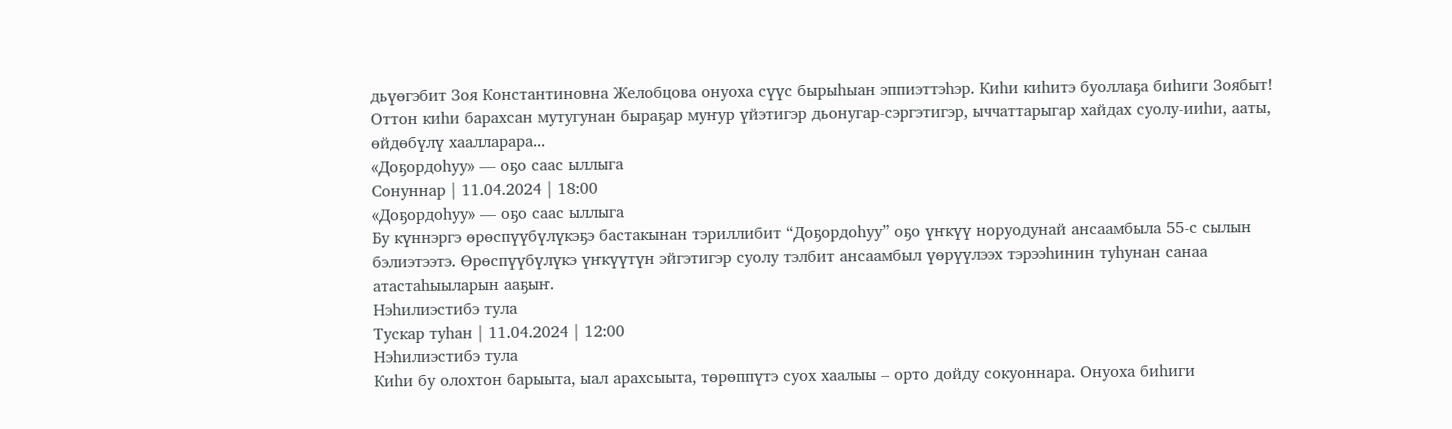дьүөгэбит Зоя Константиновна Желобцова онуоха сүүс бырыһыан эппиэттэһэр. Киһи киһитэ буоллаҕа биһиги Зоябыт!   Оттон киһи барахсан мутугунан быраҕар муҥур үйэтигэр дьонугар-сэргэтигэр, ыччаттарыгар хайдах суолу-ииһи, ааты, өйдөбүлү хаалларара...
«Доҕордоһуу» — оҕо саас ыллыга
Сонуннар | 11.04.2024 | 18:00
«Доҕордоһуу» — оҕо саас ыллыга
Бу күннэргэ өрөспүүбүлүкэҕэ бастакынан тэриллибит “Доҕордоһуу” оҕо үҥкүү норуодунай ансаамбыла 55-с сылын бэлиэтээтэ. Өрөспүүбүлүкэ үҥкүүтүн эйгэтигэр суолу тэлбит ансаамбыл үөрүүлээх тэрээһинин туһунан санаа атастаһыыларын ааҕыҥ.
Нэһилиэстибэ тула
Тускар туһан | 11.04.2024 | 12:00
Нэһилиэстибэ тула
Киһи бу олохтон барыыта, ыал арахсыыта, төрөппүтэ суох хаалыы – орто дойду сокуоннара. Онуоха биһиги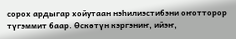сорох ардыгар хойутаан нэһилиэстибэни оҥотторор түгэммит баар. Өскөтүн кэргэниҥ, ийэҥ,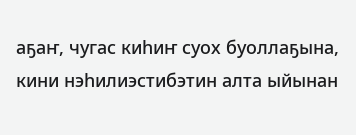аҕаҥ, чугас киһиҥ суох буоллаҕына, кини нэһилиэстибэтин алта ыйынан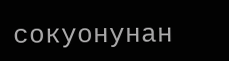сокуонунан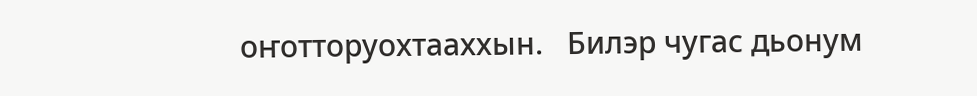оҥотторуохтааххын.   Билэр чугас дьонум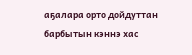аҕалара орто дойдуттан барбытын кэннэ хас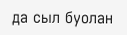да сыл буолан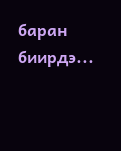баран биирдэ...